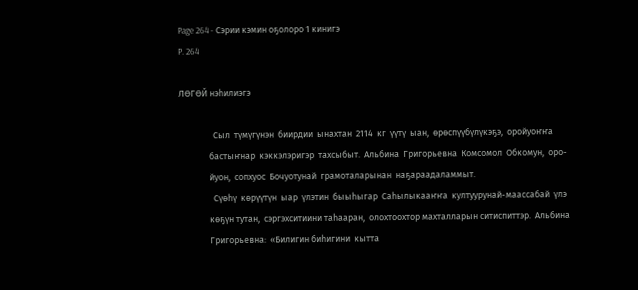Page 264 - Сэрии кэмин оҕолоро 1 кинигэ
P. 264

ЛӨГӨЙ нэһилиэгэ

                 Сыл  түмүгүнэн  биирдии  ынахтан  2114  кг  үүтү  ыан,  өрөспүүбүлүкэҕэ,  оройуоҥҥа
               бастыҥнар  кэккэлэригэр  тахсыбыт.  Альбина  Григорьевна  Комсомол  Обкомун,  оро-
               йуон,  сопхуос  Бочуотунай  грамоталарынан  наҕараадаламмыт.
                 Сүөһү  көрүүтүн  ыар  үлэтин  быыһыгар  Саһылыкааҥҥа  култуурунай-маассабай  үлэ
               көҕүн тутан,  сэргэхситиини таһааран,  олохтоохтор махталларын ситиспиттэр.  Альбина
               Григорьевна:  «Билигин биһигини  кытта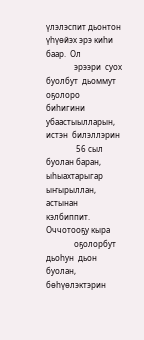үлэлэспит дьонтон  үһүөйэх эрэ киһи  баар.  Ол
              эрээри  суох  буолбут  дьоммут  оҕолоро  биһигини  убаастыылларын,  истэн  билэллэрин
               56 сыл буолан баран,  ыһыахтарыгар  ыҥырыллан, астынан  кэлбиппит.  Оччотооҕу кыра
              оҕолорбут дьоһун  дьон  буолан,  бөһүөлэктэрин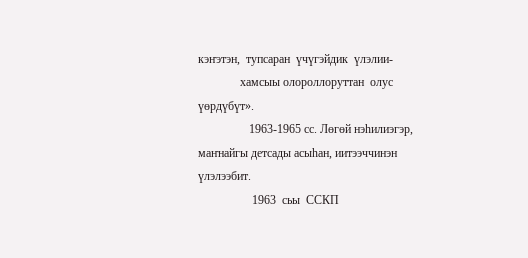кэҥэтэн,  тупсаран  үчүгэйдик  үлэлии-
              хамсыы олороллоруттан  олус  үөрдүбүт».
                 1963-1965 сс. Лөгөй нэһилиэгэр, маҥнайгы детсады асыһан, иитээччинэн үлэлээбит.
                  1963  сьы  ССКП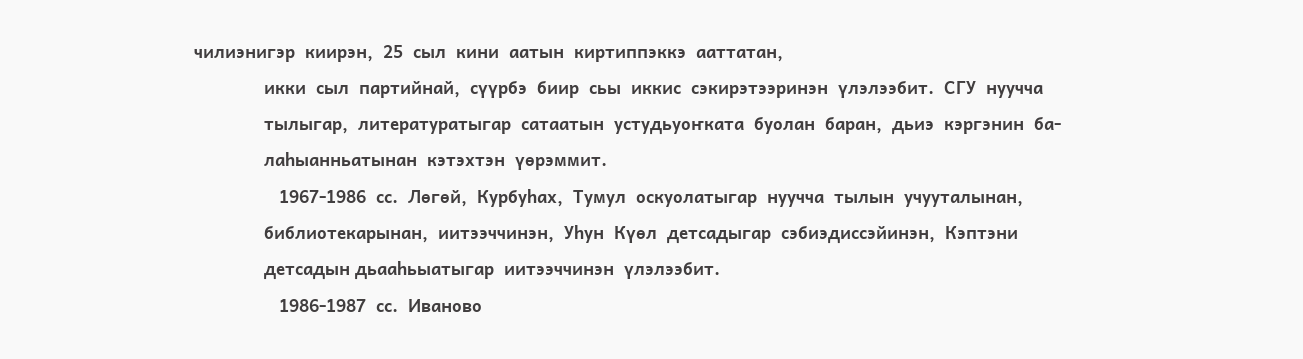чилиэнигэр  киирэн,  25  сыл  кини  аатын  киртиппэккэ  ааттатан,
              икки  сыл  партийнай,  сүүрбэ  биир  сьы  иккис  сэкирэтээринэн  үлэлээбит.  СГУ  нуучча
              тылыгар,  литературатыгар  сатаатын  устудьуоҥката  буолан  баран,  дьиэ  кэргэнин  ба-
              лаһыанньатынан  кэтэхтэн  үөрэммит.
                 1967-1986  сс.  Лөгөй,  Курбуһах,  Тумул  оскуолатыгар  нуучча  тылын  учууталынан,
              библиотекарынан,  иитээччинэн,  Уһун  Күөл  детсадыгар  сэбиэдиссэйинэн,  Кэптэни
              детсадын дьааһьыатыгар  иитээччинэн  үлэлээбит.
                 1986-1987  сс.  Иваново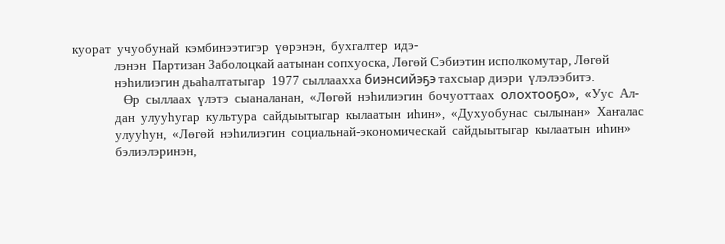куорат  учуобунай  кэмбинээтигэр  үөрэнэн,  бухгалтер  идэ-
              лэнэн  Партизан Заболоцкай аатынан сопхуоска, Лөгөй Сэбиэтин исполкомутар, Лөгөй
              нэһилиэгин дьаһалтатыгар  1977 сыллаахха биэнсийэҕэ тахсыар диэри  үлэлээбитэ.
                 Өр  сыллаах  үлэтэ  сыаналанан,  «Лөгөй  нэһилиэгин  бочуоттаах  олохтооҕо»,  «Уус  Ал-
              дан  улууһугар  культура  сайдыытыгар  кылаатын  иһин»,  «Духуобунас  сылынан»  Хаҥалас
              улууһун,  «Лөгөй  нэһилиэгин  социальнай-экономическай  сайдыытыгар  кылаатын  иһин»
              бэлиэлэринэн,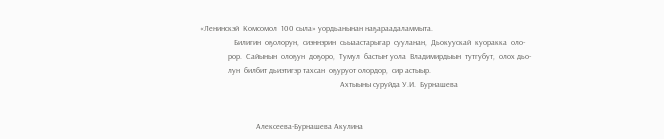«Ленинскэй  Комсомол  100 сыла» уордьанынан наҕараадаламмыта.
                 Билигин  оҕолорун,  сиэннэрин  сьыаастарыгар  сууланан,  Дьокуускай  куоракка  оло-
              рор.  Сайынын  олоҕун  доҕоро,  Тумул  бастыҥ уола  Владимирдыын  тутгубут,  олох дьо-
              лун  билбит дьиэтигэр тахсан  оҕуруот олордор,  сир астыыр.
                                                                      Ахтыыны суруйда У.И.  Бурнашева


                            Алексеева-Бурнашева Акулина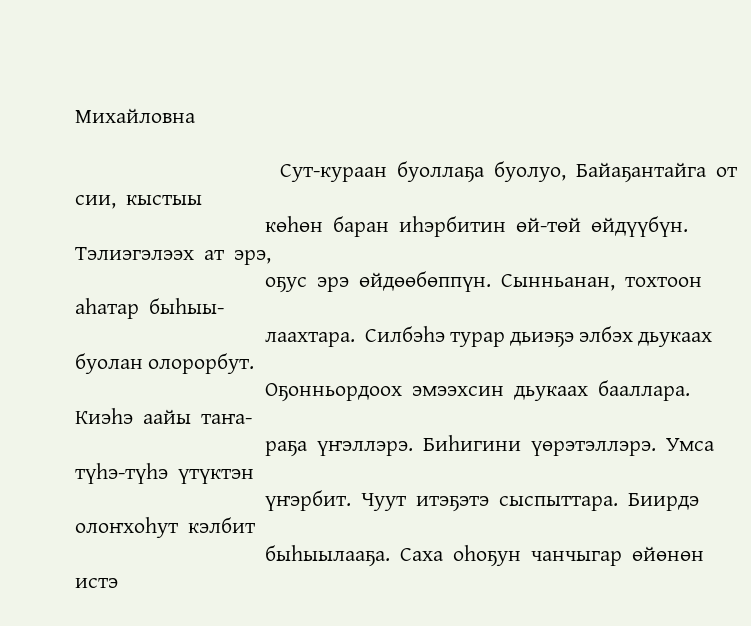Михайловна

                                         Сут-кураан  буоллаҕа  буолуо,  Байаҕантайга  от  сии,  кыстыы
                                      көһөн  баран  иһэрбитин  өй-төй  өйдүүбүн.  Тэлиэгэлээх  ат  эрэ,
                                      оҕус  эрэ  өйдөөбөппүн.  Сынньанан,  тохтоон  аһатар  быһыы-
                                      лаахтара.  Силбэһэ турар дьиэҕэ элбэх дьукаах буолан олорорбут.
                                      Оҕонньордоох  эмээхсин  дьукаах  бааллара.  Киэһэ  аайы  таҥа-
                                      раҕа  үҥэллэрэ.  Биһигини  үөрэтэллэрэ.  Умса  түһэ-түһэ  үтүктэн
                                      үҥэрбит.  Чуут  итэҕэтэ  сыспыттара.  Биирдэ  олоҥхоһут  кэлбит
                                      быһыылааҕа.  Саха  оһоҕун  чанчыгар  өйөнөн  истэ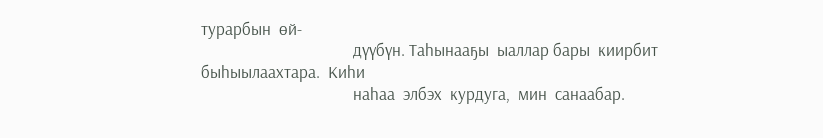турарбын  өй-
                                      дүүбүн. Таһынааҕы  ыаллар бары  киирбит быһыылаахтара.  Киһи
                                      наһаа  элбэх  курдуга,  мин  санаабар.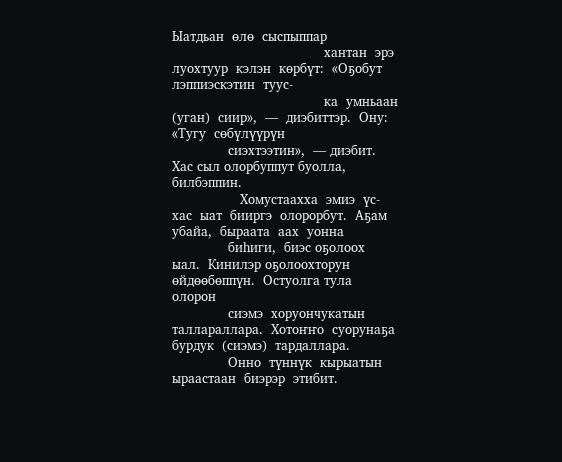Ыатдьан  өлө  сыспыппар
                                      хантан  эрэ  луохтуур  кэлэн  көрбүт:  «Оҕобут лэппиэскэтин  туус-
                                      ка  умньаан  (уган)  сиир»,  —  диэбиттэр.  Ону:  «Тугу  сөбүлүүрүн
              сиэхтээтин»,  — диэбит.  Хас сыл олорбуппут буолла,  билбэппин.
                 Хомустаахха  эмиэ  үс-хас  ыат  бииргэ  олорорбут.  Аҕам  убайа,  быраата  аах  уонна
              биһиги,  биэс оҕолоох  ыал.  Кинилэр оҕолоохторун  өйдөөбөппүн.  Остуолга тула олорон
              сиэмэ  хоруончукатын  таллараллара.  Хотоҥҥо  суорунаҕа  бурдук  (сиэмэ)  тардаллара.
              Онно  түннүк  кырыатын  ыраастаан  биэрэр  этибит.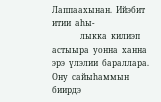Лаппаахынан.  Ийэбит  итии  аһы-
              лыкка  килиэп  астыыра  уонна  ханна  эрэ  үлэлии  бараллара.  Ону  сайыһаммын  биирдэ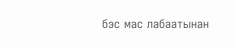бэс мас лабаатынан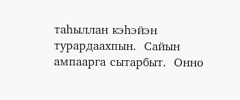таһыллан кэһэйэн турардаахпын.  Сайын ампаарга сытарбыт.  Онно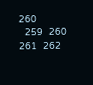260
   259   260   261   262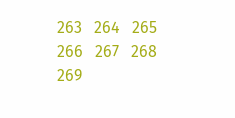263   264   265   266   267   268   269